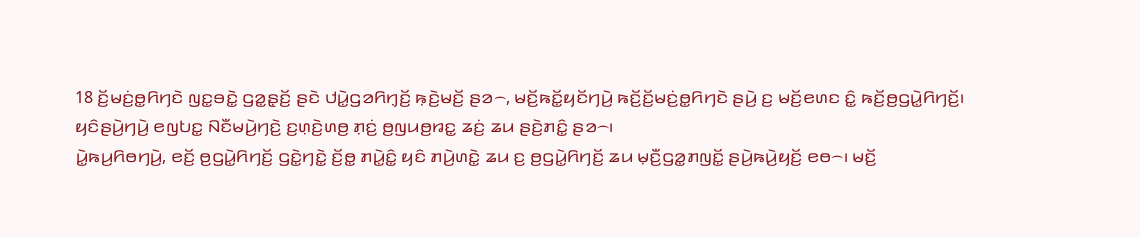18 ꤢꤩ꤬ꤗꤢꤦ꤬ꤥ꤭ꤖꤚꤢꤧ ꤜꤢ꤭ꤋꤢꤧ꤭ ꤞꤤ꤭ꤔ꤫ꤢꤩ꤬ ꤔꤢꤧ ꤓꤣꤧ꤭ꤞꤤꤖꤚ꤫ꤢꤩ꤬ ꤒ꤫ꤢꤧ꤬ꤗꤢꤩ꤬ ꤔꤤ꤮, ꤗꤢꤩ꤬ꤒꤢꤩ꤭ꤟꤢꤩꤚꤣꤧ꤬ ꤒꤢꤩ꤬ꤢꤩ꤬ꤗꤢꤦ꤬ꤥ꤭ꤖꤚꤢꤧ ꤔꤣꤧ꤬ ꤢ꤬ ꤗꤢꤩ꤬ꤕꤛꤢ ꤢꤨ꤭ ꤒꤢꤩ꤬ꤥ꤬ꤞꤣꤧ꤭ꤖꤚꤢꤩ꤬꤯ ꤟꤢꤨꤔꤣꤧ꤬ꤚꤣꤧ꤬ ꤕꤜꤝꤢ꤭ ꤡꤢꤪꤗꤣꤧ꤬ꤚꤢꤧ꤬ ꤢ꤬ꤛ꤫ꤢꤧ꤬ꤛꤥ꤬ ꤊ꤫ꤢꤦ꤬ ꤥ꤬ꤜꤣꤥ꤬ꤙꤢ꤭ ꤘꤢꤦ꤬ ꤘꤣ ꤔꤢꤧ꤬ꤊꤢꤨ꤭ ꤔꤤ꤮꤯
ꤣꤧ꤭ꤒꤣ꤬ꤖꤥꤚꤣꤧ꤬, ꤕꤢꤩ꤬ ꤥ꤬ꤞꤣꤧ꤭ꤖꤚꤢꤩ꤬ ꤞꤢꤧ꤭ꤚꤢꤧ꤭ ꤢꤩ꤬ꤥ꤭ ꤊꤣꤧ꤭ꤢꤨ꤭ ꤟꤢꤨ ꤊꤣꤧ꤬ꤛꤢꤧ꤭ ꤘꤣ ꤢ꤬ ꤥ꤬ꤞꤣꤧ꤭ꤖꤚꤢꤩ꤬ ꤘꤣ ꤗ꤫ꤢꤪ꤬ꤞꤤ꤭ꤊꤜꤢꤩ꤭ ꤔꤣꤧ꤬ꤒꤣꤧ꤬ꤟꤢꤩ꤬ ꤕꤥ꤮꤯ ꤗꤢꤩ꤬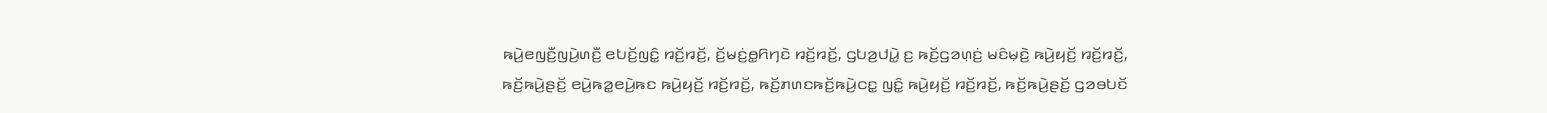ꤒꤣꤧ꤬ꤕꤜꤢꤪ꤬ꤜꤣꤧ꤬ꤛꤢꤪ꤬ ꤕꤝꤢꤩ꤬ꤜꤢꤨ꤭ ꤙꤢꤩ꤬ꤙꤢꤩ꤬, ꤢꤩ꤬ꤗꤢꤦ꤬ꤥ꤭ꤖꤚꤢꤧ ꤙꤢꤩ꤬ꤙꤢꤩ꤬, ꤞꤝꤤ꤬ꤓꤣꤧ꤭ ꤢ꤬ ꤒꤢꤩ꤬ꤞꤤꤛ꤫ꤢꤦ꤬ ꤗꤢꤨꤗ꤫ꤢꤧ꤬ ꤒꤣꤧ꤬ꤟꤢꤩ꤬ ꤙꤢꤩ꤬ꤙꤢꤩ꤬, ꤒꤢꤩ꤬ꤒꤣꤧ꤬ꤔꤢꤩ꤬ ꤕꤣꤧ꤬ꤒꤤ꤭ꤕꤣꤧ꤬ꤒꤢ ꤒꤣꤧ꤬ꤟꤢꤩ꤬ ꤙꤢꤩ꤬ꤙꤢꤩ꤬, ꤒꤢꤩ꤬ꤊꤛꤢꤒꤢꤩ꤬ꤒꤣꤧ꤬ꤍꤢ꤭ ꤜꤢꤨ꤭ ꤒꤣꤧ꤬ꤟꤢꤩ꤬ ꤙꤢꤩ꤬ꤙꤢꤩ꤬, ꤒꤢꤩ꤬ꤒꤣꤧ꤬ꤔꤢꤩ꤬ ꤞꤤꤋꤝꤢꤩ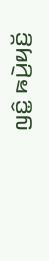ꤜꤢꤨ꤭ ꤒꤣꤧ꤬ꤟꤢꤩ꤬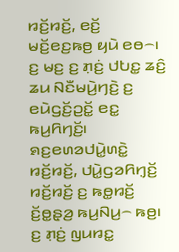ꤙꤢꤩ꤬ꤙꤢꤩ꤬, ꤕꤢꤩ꤬ ꤗꤢꤩ꤬ꤕꤢ꤬ꤒꤥ꤬ ꤟꤣꤧ ꤕꤥ꤮꤯
ꤢ꤬ ꤗꤢ꤬ ꤢ꤬ ꤊ꤫ꤢꤦ꤬ ꤓꤝꤢ꤭ ꤘꤢꤨ꤬ ꤘꤣ ꤡꤢꤪꤗꤣꤧ꤬ꤚꤢꤧ꤬ ꤢ꤬ ꤕꤣꤧꤞꤢꤩ꤬ꤑꤢꤩ꤭ ꤕꤢ꤭ ꤒꤣ꤬ꤖꤚꤢꤩ꤬꤯ ꤎꤢ꤬ꤕꤛꤤꤓꤣꤧ꤭ꤛꤢꤧ꤭ ꤙꤢꤩ꤬ꤙꤢꤩ꤬, ꤓꤣꤧ꤭ꤞꤤꤖꤚ꤫ꤢꤩ꤬ ꤙꤢꤩ꤬ꤙꤢꤩ꤬ ꤢ꤬ ꤒꤥ꤭ꤙꤢꤩ꤬ ꤢꤩ꤬ꤥ꤭ꤔ꤫ꤤ꤬ ꤒꤣ꤬ꤡꤣ꤬꤮ ꤒꤥ꤬꤯ ꤢ꤬ ꤊ꤫ꤢꤦ꤬ ꤜꤣꤙꤢ꤭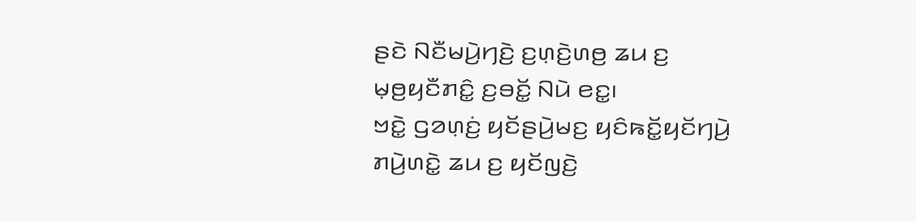ꤔꤢꤧ ꤡꤢꤪꤗꤣꤧ꤬ꤚꤢꤧ꤬ ꤢ꤬ꤛ꤫ꤢꤧ꤬ꤛꤥ꤬ ꤘꤣ ꤢ꤬ ꤗ꤫ꤥ꤬ꤟꤢꤪꤊꤢꤨ꤭ ꤢ꤬ꤋꤢꤩ꤭ ꤡꤣꤧ ꤕꤢ꤭꤯
ꤠꤢꤧ꤭ ꤞꤤꤛ꤫ꤢꤦ꤬ ꤟꤢꤩꤔꤣꤧ꤬ꤗꤢ꤬ ꤟꤢꤨꤒꤢꤩ꤭ꤟꤢꤩꤚꤣꤧ꤬ ꤊꤣꤧ꤬ꤛꤢꤧ꤭ ꤘꤣ ꤢ꤬ ꤟꤢꤩꤜꤢꤧ꤬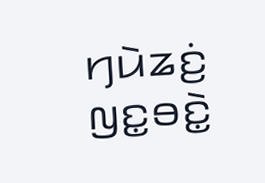ꤚꤣꤧꤘꤢꤦ꤬ ꤜꤢ꤭ꤋꤢꤧ꤭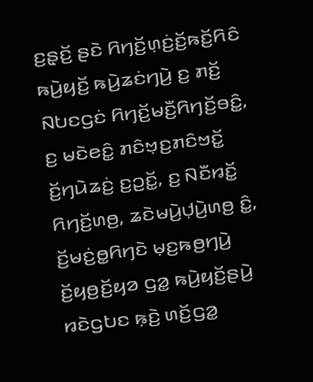ꤢ꤬ꤔ꤫ꤢꤩ꤬ ꤔꤢꤧ ꤖꤚꤢꤩ꤬ꤛ꤫ꤢꤦ꤬ꤢꤩ꤬ꤒꤢꤩ꤬ꤖꤢꤨ ꤒꤣꤧ꤬ꤟꤢꤩ꤬ ꤒꤣꤧ꤬ꤘꤢꤦꤚꤣꤧ꤬ ꤢ꤬ ꤊꤢꤩ꤬ ꤡꤝꤢꤞꤢꤦ ꤖꤚꤢꤩ꤬ꤗꤢꤪ꤬ꤖꤚꤢꤩ꤬ꤋꤢꤨ꤭, ꤢ꤬ ꤗꤢꤧꤕꤢꤨ꤭ ꤊꤢꤨꤠ꤫ꤢ꤬ꤊꤢꤨꤠꤢꤩ꤭ ꤢꤩ꤬ꤚꤣꤧꤘꤢꤦ꤬ ꤢ꤬ꤑꤢꤩ꤭, ꤢ꤬ ꤡꤢꤪꤙꤢꤩ꤭ ꤖꤚꤢꤩ꤬ꤛꤥ꤬, ꤘꤢꤧꤗꤣꤧ꤬ꤓ꤫ꤣꤧ꤬ꤛꤥ꤬ ꤢꤨ꤭, ꤢꤩ꤬ꤗꤢꤦ꤬ꤥ꤭ꤖꤚꤢꤧ ꤗ꤫ꤢ꤬ꤒꤥ꤬ꤚꤣꤧ꤬ ꤢꤩ꤬ꤟꤥ꤬ꤢꤩ꤬ꤟꤤ ꤞꤤ꤭ ꤒꤣꤧ꤬ꤟꤢꤩ꤬ꤔꤣꤧ꤬ ꤙꤢꤧꤞꤝꤢ ꤒ꤫ꤢꤧ꤬ ꤛꤢꤩ꤬ꤞꤤ꤭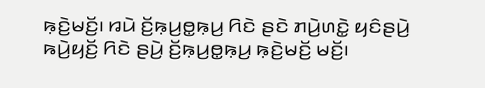ꤒ꤫ꤢꤧ꤬ꤗꤢꤩ꤬꤯ ꤙꤣꤧ ꤢꤩ꤬ꤒ꤫ꤣ꤬ꤥ꤭ꤒ꤫ꤣ꤬ ꤖꤢꤧ ꤔꤢꤧ ꤊꤣꤧ꤬ꤛꤢꤧ꤭ ꤟꤢꤨꤔꤣꤧ꤬ ꤒꤣꤧ꤬ꤟꤢꤩ꤬ ꤖꤢꤧ ꤔꤣꤧ꤬ ꤢꤩ꤬ꤒ꤫ꤣ꤬ꤥ꤭ꤒ꤫ꤣ꤬ ꤒ꤫ꤢꤧ꤬ꤗꤢꤩ꤬ ꤗꤢꤩ꤬꤯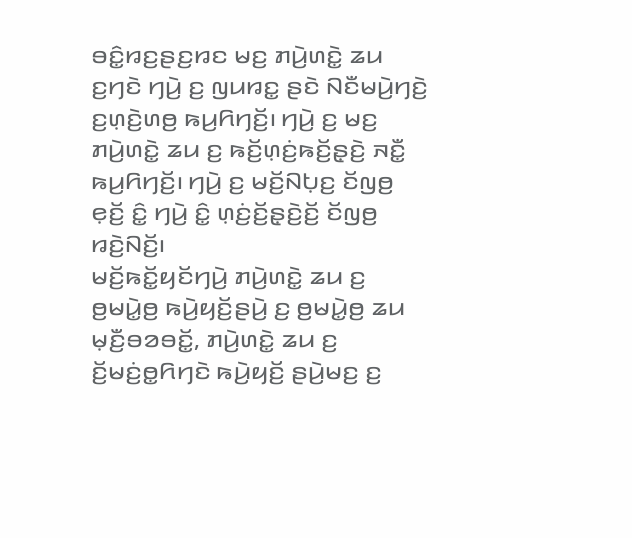ꤋꤢꤨ꤭ꤙꤢ꤬ꤔꤢ꤬ꤙꤢ ꤗꤢ꤬ ꤊꤣꤧ꤬ꤛꤢꤧ꤭ ꤘꤣ ꤢ꤬ꤚꤢꤧ ꤚꤣꤧ꤬ ꤢ꤬ ꤜꤣꤙꤢ꤭ ꤔꤢꤧ ꤡꤢꤪꤗꤣꤧ꤬ꤚꤢꤧ꤬ ꤢ꤬ꤛ꤫ꤢꤧ꤬ꤛꤥ꤬ ꤒꤣ꤬ꤖꤚꤢꤩ꤬꤯ ꤚꤣꤧ꤬ ꤢ꤬ ꤗꤢ꤬ ꤊꤣꤧ꤬ꤛꤢꤧ꤭ ꤘꤣ ꤢ꤬ ꤒꤢꤩ꤬ꤛ꤫ꤢꤦ꤬ꤒꤢꤩ꤬ꤔ꤫ꤢꤧ꤬ ꤏꤢꤪ꤭ ꤒꤣ꤬ꤖꤚꤢꤩ꤬꤯ ꤚꤣꤧ꤬ ꤢ꤬ ꤗꤢꤩ꤬ꤡꤝ꤫ꤢ꤬ ꤢꤩꤜꤥ꤬ ꤕ꤫ꤢꤩ꤬ ꤢꤨ꤭ ꤚꤣꤧ꤬ ꤢꤨ꤭ ꤛ꤫ꤢꤦ꤬ꤢꤩ꤬ꤔ꤫ꤢꤧ꤬ꤢꤩ꤬ ꤢꤩꤜꤥ꤬ ꤙꤢꤧ꤬ꤡꤢꤩ꤬꤯
ꤗꤢꤩ꤬ꤒꤢꤩ꤭ꤟꤢꤩꤚꤣꤧ꤬ ꤊꤣꤧ꤬ꤛꤢꤧ꤭ ꤘꤣ ꤢ꤬ ꤥ꤬ꤗꤣꤧ꤭ꤥ꤬ ꤒꤣꤧ꤬ꤟꤢꤩ꤬ꤔꤣꤧ꤬ ꤢ꤬ ꤥ꤬ꤗꤣꤧ꤭ꤥ꤬ ꤘꤣ ꤗ꤫ꤢꤪ꤬ꤋꤤꤋꤢꤩ꤭, ꤊꤣꤧ꤬ꤛꤢꤧ꤭ ꤘꤣ ꤢ꤬ ꤢꤩ꤬ꤗꤢꤦ꤬ꤥ꤭ꤖꤚꤢꤧ ꤒꤣꤧ꤬ꤟꤢꤩ꤬ ꤔꤣꤧ꤬ꤗꤢ꤬ ꤢ꤬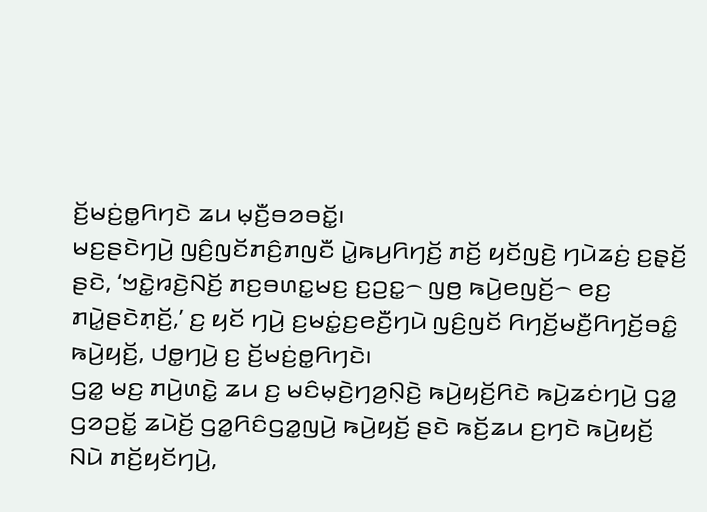ꤢꤩ꤬ꤗꤢꤦ꤬ꤥ꤭ꤖꤚꤢꤧ ꤘꤣ ꤗ꤫ꤢꤪ꤬ꤋꤤꤋꤢꤩ꤭꤯
ꤗꤢ꤬ꤔꤢꤧꤚꤣꤧ꤬ ꤜꤢꤨ꤬ꤜꤢꤩꤊꤢꤨ꤬ꤊꤜꤢꤪ ꤣꤧ꤭ꤒꤣ꤬ꤖꤚꤢꤩ꤬ ꤊꤢꤩ꤬ ꤟꤢꤩꤜꤢꤧ꤬ ꤚꤣꤧꤘꤢꤦ꤬ ꤢ꤬ꤔ꤫ꤢꤩ꤬ ꤔꤢꤧ, ‘ꤠꤢꤧ꤭ꤙꤢꤧ꤬ꤡꤢꤩ꤬ ꤊꤢ꤬ꤋꤛꤢ꤭ꤗꤢ꤬ ꤢ꤬ꤑꤢ꤭꤮ ꤜꤥ꤬ ꤒꤣꤧ꤬ꤕꤜꤢꤩ꤬꤮ ꤕꤢ꤬ ꤊꤣꤧ꤭ꤔꤢꤧꤊ꤫ꤢꤩ꤬,’ ꤢ꤬ ꤟꤢꤩ ꤚꤣꤧ꤬ ꤢ꤬ꤗꤢꤦ꤭ꤢ꤬ꤕꤢꤪ꤬ꤚꤣꤧ ꤜꤢꤨ꤬ꤜꤢꤩ ꤖꤚꤢꤩ꤬ꤗꤢꤪ꤬ꤖꤚꤢꤩ꤬ꤋꤢꤨ꤭ ꤒꤣꤧ꤬ꤟꤢꤩ꤬, ꤓꤥ꤭ꤚꤣꤧ꤬ ꤢ꤬ ꤢꤩ꤬ꤗꤢꤦ꤬ꤥ꤭ꤖꤚꤢꤧ꤯
ꤞꤤ꤭ ꤗꤢ꤬ ꤊꤣꤧ꤬ꤛꤢꤧ꤭ ꤘꤣ ꤢ꤬ ꤗꤢꤨꤗ꤫ꤢꤧ꤬ꤚꤤ꤬ꤡ꤫ꤢꤧ꤬ ꤒꤣꤧ꤬ꤟꤢꤩ꤬ꤖꤢꤧ ꤒꤣꤧ꤬ꤘꤢꤦꤚꤣꤧ꤬ ꤞꤤ꤭ ꤞꤤꤑꤢꤩ꤭ ꤘꤣꤧꤢꤩ꤬ ꤞꤤ꤭ꤖꤢꤨꤞꤤ꤭ꤜꤣꤧ꤬ ꤒꤣꤧ꤬ꤟꤢꤩ꤬ ꤔꤢꤧ ꤒꤢꤩ꤬ꤘꤣ ꤢ꤬ꤚꤢꤧ ꤒꤣꤧ꤬ꤟꤢꤩ꤬ ꤡꤣꤧ ꤊꤢꤩ꤬ꤟꤢꤩꤚꤣꤧ꤬,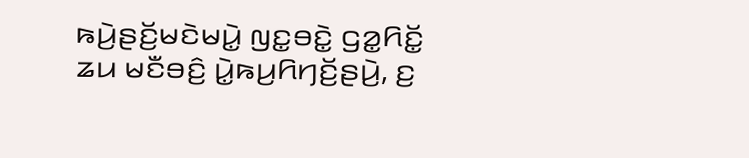ꤒꤣꤧ꤬ꤔꤢꤩ꤬ꤗꤢꤧꤗꤣꤧ꤭ ꤜꤢ꤭ꤋꤢꤧ꤭ ꤞꤤ꤭ꤖꤢꤩ꤭ ꤘꤣ ꤗꤢꤪꤋꤢꤨ꤬ ꤣꤧ꤭ꤒꤣ꤬ꤖꤚꤢꤩ꤬ꤔꤣꤧ꤬, ꤢ꤬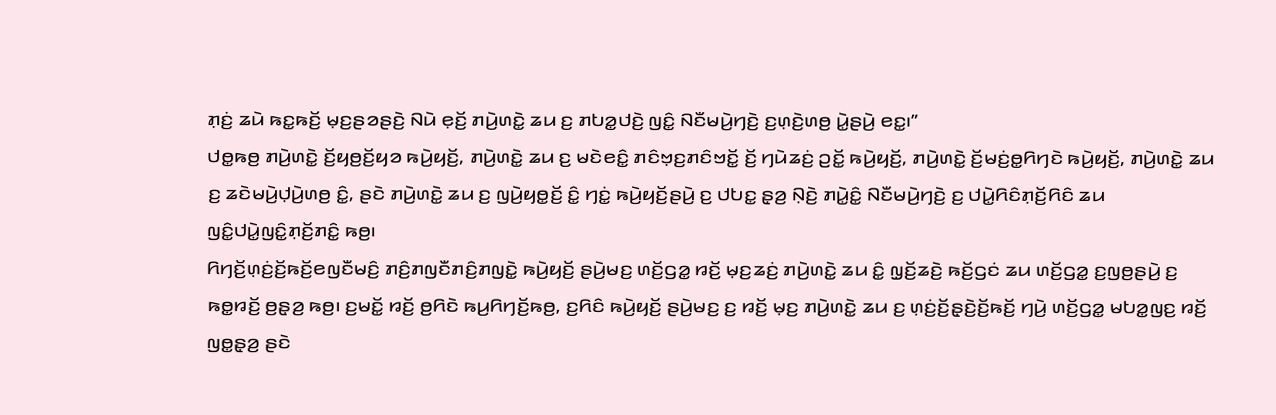ꤊ꤫ꤢꤦ꤬ ꤘꤣꤧ ꤒꤢ꤭ꤒꤢꤩ꤬ ꤗ꤫ꤢ꤬ꤔꤤꤔꤢꤧ꤬ ꤡꤣꤧ ꤕ꤫ꤢꤩ꤬ ꤊꤣꤧ꤬ꤛꤢꤧ꤭ ꤘꤣ ꤢ꤬ ꤊꤝꤤ꤭ꤓꤢꤧ꤬ ꤜꤢꤨ꤭ ꤡꤢꤪꤗꤣꤧ꤬ꤚꤢꤧ꤬ ꤢ꤬ꤛ꤫ꤢꤧ꤬ꤛꤥ꤬ ꤣꤧ꤭ꤔꤣꤧ꤬ ꤕꤢ꤭꤯”
ꤓꤥ꤭ꤒꤥ꤬ ꤊꤣꤧ꤬ꤛꤢꤧ꤭ ꤢꤩ꤬ꤟꤥ꤬ꤢꤩ꤬ꤟꤤ ꤒꤣꤧ꤬ꤟꤢꤩ꤬, ꤊꤣꤧ꤬ꤛꤢꤧ꤭ ꤘꤣ ꤢ꤬ ꤗꤢꤧꤕꤢꤨ꤭ ꤊꤢꤨꤠ꤫ꤢ꤬ꤊꤢꤨꤠꤢꤩ꤭ ꤢꤩ꤬ ꤚꤣꤧꤘꤢꤦ꤬ ꤑꤢꤩ꤭ ꤒꤣꤧ꤬ꤟꤢꤩ꤬, ꤊꤣꤧ꤬ꤛꤢꤧ꤭ ꤢꤩ꤬ꤗꤢꤦ꤬ꤥ꤭ꤖꤚꤢꤧ ꤒꤣꤧ꤬ꤟꤢꤩ꤬, ꤊꤣꤧ꤬ꤛꤢꤧ꤭ ꤘꤣ ꤢ꤬ ꤘꤢꤧꤗꤣꤧ꤬ꤓ꤫ꤣꤧ꤬ꤛꤥ꤬ ꤢꤨ꤭, ꤔꤢꤧ ꤊꤣꤧ꤬ꤛꤢꤧ꤭ ꤘꤣ ꤢ꤬ ꤜꤣꤧ꤬ꤟꤥ꤭ꤢꤩ꤬ ꤢꤨ꤭ ꤚꤢꤦ꤭ ꤒꤣꤧ꤬ꤟꤢꤩ꤬ꤔꤣꤧ꤬ ꤢ꤬ ꤓꤝꤢ꤭ ꤔ꤫ꤤ꤬ ꤡ꤫ꤢꤧ꤬ ꤊꤣꤧ꤭ꤢꤨ꤭ ꤡꤢꤪꤗꤣꤧ꤬ꤚꤢꤧ꤬ ꤢ꤬ ꤓꤣꤧ꤭ꤖꤢꤨꤊ꤫ꤢꤩ꤬ꤖꤢꤨ ꤘꤣ ꤜꤢꤨ꤭ꤓꤣꤧ꤭ꤜꤢꤨ꤭ꤊ꤫ꤢꤩ꤬ꤊꤢꤨ꤭ ꤒꤥ꤬꤯
ꤖꤚꤢꤩ꤬ꤛ꤫ꤢꤦ꤬ꤢꤩ꤬ꤒꤢꤩ꤬ꤕꤜꤢꤪꤗꤢꤨ꤬ ꤊꤢꤨ꤬ꤊꤜꤢꤪꤊꤢꤨ꤬ꤊꤜꤢꤧ꤭ ꤒꤣꤧ꤬ꤟꤢꤩ꤬ ꤔꤣꤧ꤬ꤗꤢ꤬ ꤛꤢꤩ꤬ꤞꤤ꤭ ꤙꤢꤩ꤬ ꤗ꤫ꤢ꤬ꤘꤢꤦ꤬ ꤊꤣꤧ꤬ꤛꤢꤧ꤭ ꤘꤣ ꤢꤨ꤭ ꤜ꤫ꤢꤩ꤬ꤘꤢꤧ꤬ ꤒꤢꤩ꤬ꤞꤢꤦ ꤘꤣ ꤛꤢꤩ꤬ꤞꤤ꤭ ꤢ꤬ꤜꤥ꤬ꤔꤣꤧ꤬ ꤢ꤬ ꤒꤥ꤭ꤙꤢꤩ꤬ ꤥ꤬ꤔ꤫ꤤ꤬ ꤒꤥ꤬꤯ ꤢ꤬ꤗꤢꤩ꤭ ꤙꤢꤩ꤬ ꤥ꤬ꤖꤢꤧ ꤒꤣ꤬ꤖꤚꤢꤩ꤬ꤒꤥ꤬, ꤢ꤬ꤖꤢꤨ ꤒꤣꤧ꤬ꤟꤢꤩ꤬ ꤔꤣꤧ꤬ꤗꤢ꤬ ꤢ꤬ ꤙꤢꤩ꤬ ꤗ꤫ꤢ꤬ ꤊꤣꤧ꤬ꤛꤢꤧ꤭ ꤘꤣ ꤢ꤬ ꤛ꤫ꤢꤦ꤬ꤢꤩ꤬ꤔ꤫ꤢꤧ꤬ꤢꤩ꤬ꤒꤢꤩ꤬ ꤚꤣꤧ꤬ ꤛꤢꤩ꤬ꤞꤤ꤭ ꤗꤝꤤ꤭ꤜꤢ꤬ ꤙꤢꤩ꤬ ꤜꤥ꤭ꤔ꤫ꤤ꤬ ꤔꤢꤧ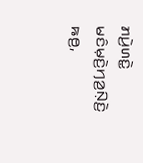ꤊꤣꤧ꤬ꤛꤢꤧ꤭ ꤗꤢꤨꤗ꤫ꤢꤧ꤬ꤚꤤ꤬ꤡ꤫ꤢꤧ꤬ ꤒꤥ꤬,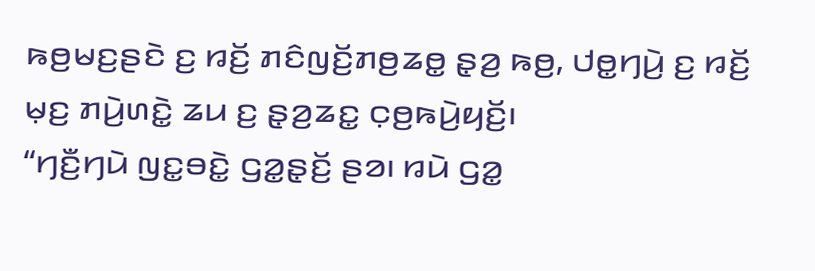ꤒꤥ꤬ꤗꤢ꤬ꤔꤢꤧ ꤢ꤬ ꤙꤢꤩ꤬ ꤊꤢꤨꤜꤢꤩ꤬ꤊꤥ꤬ꤘꤥ꤭ ꤔ꤫ꤤ꤬ ꤒꤥ꤬, ꤓꤥ꤭ꤚꤣꤧ꤬ ꤢ꤬ ꤙꤢꤩ꤬ ꤗ꤫ꤢ꤬ ꤊꤣꤧ꤬ꤛꤢꤧ꤭ ꤘꤣ ꤢ꤬ ꤔ꤫ꤤ꤬ꤘꤢ꤭ ꤍ꤫ꤥ꤬ꤒꤣꤧ꤬ꤟꤢꤩ꤬꤯
“ꤚꤢꤪ꤬ꤚꤣꤧ ꤜꤢ꤭ꤋꤢꤧ꤭ ꤞꤤ꤭ꤔ꤫ꤢꤩ꤬ ꤔꤤ꤯ ꤙꤣꤧ ꤞꤤ꤭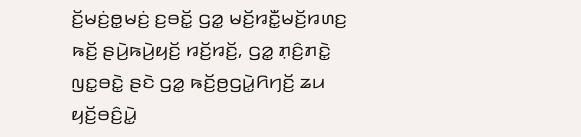ꤢꤩ꤬ꤗꤢꤦ꤬ꤥ꤭ꤗꤢꤦ꤬ ꤢ꤬ꤋꤢꤩ꤭ ꤞꤤ꤭ ꤗꤢꤩ꤬ꤙꤢꤪ꤭ꤗꤢꤩ꤬ꤙꤛꤢ꤬ ꤒꤢꤩ꤬ ꤔꤣꤧ꤬ꤒꤣꤧ꤬ꤟꤢꤩ꤬ ꤙꤢꤩ꤬ꤙꤢꤩ꤬, ꤞꤤ꤭ ꤊ꤫ꤢꤨ꤬ꤊꤢꤧ꤭ ꤜꤢ꤭ꤋꤢꤧ꤭ ꤔꤢꤧ ꤞꤤ꤭ ꤒꤢꤩ꤬ꤥ꤬ꤞꤣꤧ꤭ꤖꤚꤢꤩ꤬ ꤘꤣ ꤟꤢꤩ꤬ꤋꤢꤨ꤬ꤣꤧ꤭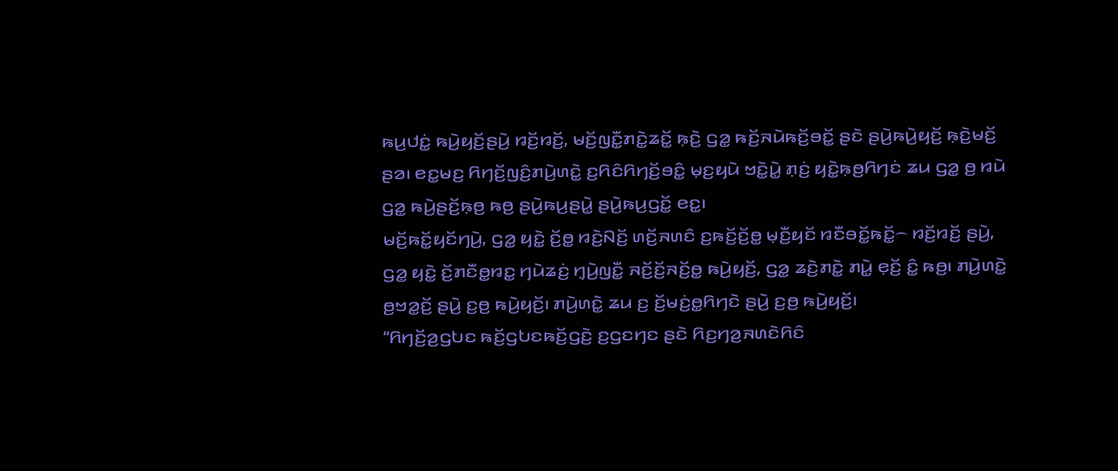ꤒꤣ꤬ꤓꤢꤦ꤭ ꤒꤣꤧ꤬ꤟꤢꤩ꤬ꤔꤣꤧ꤬ ꤙꤢꤩ꤬ꤙꤢꤩ꤬, ꤗꤢꤩ꤬ꤜꤢꤪ꤭ꤊꤢꤧ꤭ꤘꤢꤩ꤭ ꤒ꤫ꤢꤧ꤬ ꤞꤤ꤭ ꤒꤢꤩ꤬ꤏꤣꤧꤒꤢꤩ꤬ꤋꤢꤩ꤭ ꤔꤢꤧ ꤔꤣꤧ꤬ꤒꤣꤧ꤬ꤟꤢꤩ꤬ ꤒ꤫ꤢꤧ꤬ꤗꤢꤩ꤬ ꤔꤤ꤯ ꤕꤢ꤭ꤗꤢ꤬ ꤖꤚꤢꤩ꤬ꤜꤢꤨ꤬ꤊꤣꤧ꤬ꤛꤢꤧ꤭ ꤢ꤬ꤖꤢꤨꤖꤚꤢꤩ꤬ꤋꤢꤨ꤭ ꤗ꤫ꤢ꤬ꤟꤣꤧ ꤠꤢꤧ꤭ꤣꤧ꤭ ꤊ꤫ꤢꤦ꤬ ꤟꤢꤧ꤭ꤒ꤫ꤥ꤬ꤖꤚꤢꤦ ꤘꤣ ꤞꤤ꤭ ꤥ꤬ ꤙꤣꤧ ꤞꤤ꤭ ꤒꤣꤧ꤬ꤔꤢꤩ꤬ꤒ꤫ꤥ꤬ ꤒꤥ꤬ ꤔꤣꤧ꤬ꤒꤣ꤬ꤔꤣꤧ꤭ ꤔꤣꤧ꤬ꤒꤣ꤬ꤞꤢꤩ꤭ ꤕꤢ꤭꤯
ꤗꤢꤩ꤬ꤒꤢꤩ꤭ꤟꤢꤩꤚꤣꤧ꤬, ꤞꤤ꤭ ꤟꤢꤧ꤭ ꤢꤩ꤬ꤥ꤭ ꤙꤢꤧ꤬ꤡꤢꤩ꤬ ꤛꤢꤩ꤬ꤏꤛꤢꤨ ꤢ꤬ꤒꤢꤩ꤬ꤢꤩ꤬ꤥ꤭ ꤗ꤫ꤢꤪ꤬ꤟꤢꤩ ꤙꤢꤪꤋꤢꤩ꤭ꤒꤢꤩ꤭꤮ ꤙꤢꤩ꤬ꤙꤢꤩ꤬ ꤔꤣꤧ꤬, ꤞꤤ꤭ ꤟꤢꤧ꤭ ꤢꤩ꤬ꤊꤢꤪꤥ꤭ꤙꤢ꤭ ꤚꤣꤧꤘꤢꤦ꤬ ꤚ꤫ꤣꤧ꤬ꤜꤢꤪ꤭ ꤏꤢꤩ꤬ꤢꤩ꤬ꤏꤢꤩ꤬ꤥ꤭ ꤒꤣꤧ꤬ꤟꤢꤩ꤬, ꤞꤤ꤭ ꤘꤢꤧ꤬ꤊꤢꤧ꤭ ꤊꤣꤧ꤭ ꤕ꤫ꤢꤩ꤬ ꤢꤨ꤭ ꤒꤥ꤬꤯ ꤊꤣꤧ꤬ꤛꤢꤧ꤭ ꤥ꤬ꤠꤤ꤭ꤢꤩ꤬ ꤔꤣꤧ꤬ ꤢ꤬ꤥ꤬ ꤒꤣꤧ꤬ꤟꤢꤩ꤬꤯ ꤊꤣꤧ꤬ꤛꤢꤧ꤭ ꤘꤣ ꤢ꤬ ꤢꤩ꤬ꤗꤢꤦ꤬ꤥ꤭ꤖꤚꤢꤧ ꤔꤣꤧ꤬ ꤢ꤬ꤥ꤬ ꤒꤣꤧ꤬ꤟꤢꤩ꤬꤯
“ꤖꤚꤢꤩ꤬ꤤ꤬ꤞꤝꤢ ꤒꤢꤩ꤬ꤞꤝꤢꤒꤢꤩ꤬ꤞꤢꤧ꤬ ꤢ꤬ꤞꤢꤚꤢ ꤔꤢꤧ ꤖꤢ꤬ꤚꤤ꤬ꤏꤛꤢꤧꤖꤢꤨ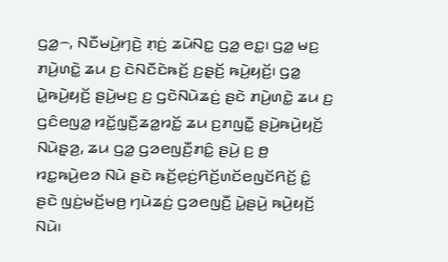ꤞꤤ꤭꤮, ꤡꤢꤪꤗꤣꤧ꤬ꤚꤢꤧ꤬ ꤊ꤫ꤢꤦ꤬ ꤘꤣꤧꤡꤢ꤭ ꤞꤤ꤭ ꤕꤢ꤭꤯ ꤞꤤ꤭ ꤗꤢ꤬ ꤊꤣꤧ꤬ꤛꤢꤧ꤭ ꤘꤣ ꤢ꤬ ꤢꤧꤡꤢꤪꤢꤧꤒꤢꤩ꤬ ꤢ꤬ꤔ꤫ꤢꤩ꤬ ꤒꤣꤧ꤬ꤟꤢꤩ꤬꤯ ꤞꤤ꤭ ꤣꤧ꤭ꤒꤣꤧ꤬ꤟꤢꤩ꤬ ꤔꤣꤧ꤬ꤗꤢ꤬ ꤢ꤬ ꤞꤢꤧꤡꤣꤧꤘꤢꤦ꤬ ꤔꤢꤧ ꤊꤣꤧ꤬ꤛꤢꤧ꤭ ꤘꤣ ꤢ꤬ ꤞꤢꤨꤕꤜꤤ꤭ ꤙꤢꤩ꤭ꤜ꤫ꤢꤪ꤬ꤘꤤ꤭ꤙꤢꤩ꤭ ꤘꤣ ꤢ꤬ꤊꤜꤢꤪ꤭ ꤔꤣꤧ꤬ꤒꤣꤧ꤬ꤟꤢꤩ꤬ ꤡꤣꤧꤔ꤫ꤤ꤬, ꤘꤣ ꤞꤤ꤭ ꤞꤤꤕꤜꤢꤪ꤬ꤊꤢꤨ꤭ ꤔꤣꤧ꤬ ꤢ꤬ ꤥ꤬ ꤙꤢ꤭ꤒꤣꤧ꤬ꤕꤤ ꤡꤣꤧ ꤔꤢꤧ ꤒꤢꤩ꤬ꤕ꤫ꤢꤦ꤬ꤖꤢꤩ꤬ꤛꤢꤩꤕꤜꤢꤩꤖꤢꤩ꤬ ꤢꤨ꤭ ꤔꤢꤧ ꤜꤢꤦ꤬ꤗꤢꤩ꤬ꤗꤥ꤬ ꤚꤣꤧꤘꤢꤦ꤬ ꤞꤤꤕꤜꤢꤪ꤬ ꤣꤧ꤭ꤔꤣꤧ꤬ ꤒꤣꤧ꤬ꤟꤢꤩ꤬ ꤡꤣꤧ꤯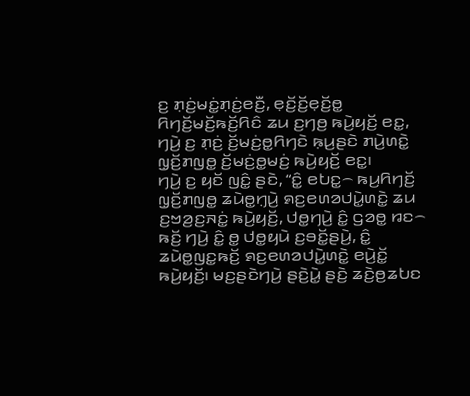ꤢ꤬ ꤊ꤫ꤢꤦ꤬ꤗꤢꤦ꤭ꤊ꤫ꤢꤦ꤬ꤕꤢꤪ꤬, ꤕ꤫ꤢꤩ꤬ꤢꤩ꤬ꤕ꤫ꤢꤩ꤬ꤥ꤭ ꤖꤚꤢꤩ꤬ꤗꤢꤩ꤬ꤒꤢꤩ꤬ꤖꤢꤨ ꤘꤣ ꤢ꤬ꤚꤥ꤬ ꤒꤣꤧ꤬ꤟꤢꤩ꤬ ꤕꤢ꤭, ꤚꤣꤧ꤬ ꤢ꤬ ꤊ꤫ꤢꤦ꤬ ꤢꤩ꤬ꤗꤢꤦ꤬ꤥ꤭ꤖꤚꤢꤧ ꤒ꤫ꤣ꤬ꤔꤢꤧ ꤊꤣꤧ꤬ꤛꤢꤧ꤭ ꤜ꤫ꤢꤩ꤬ꤊꤜꤥ꤭ ꤢꤩ꤬ꤗꤢꤦ꤬ꤥ꤭ꤗꤢꤦ꤬ ꤒꤣꤧ꤬ꤟꤢꤩ꤬ ꤕꤢ꤭꤯
ꤚꤣꤧ꤬ ꤢ꤬ ꤟꤢꤩ ꤜꤢꤨ꤭ ꤔꤢꤧ, “ꤢꤨ꤭ ꤕꤝꤢ꤭꤮ ꤒꤣ꤬ꤖꤚꤢꤩ꤬ ꤜ꤫ꤢꤩ꤬ꤊꤜꤥ꤭ ꤘꤣꤧꤥ꤭ꤚ꤫ꤣꤧ꤬ ꤎꤢ꤬ꤕꤛꤤꤓꤣꤧ꤭ꤛꤢꤧ꤭ ꤘꤣ ꤢ꤬ꤠꤤ꤬ꤢ꤬ꤏꤢꤦ꤭ ꤒꤣꤧ꤬ꤟꤢꤩ꤬, ꤓꤥ꤭ꤚꤣꤧ꤬ ꤢꤨ꤭ ꤞꤤꤥ꤭ ꤙꤢ꤮ ꤒꤢꤩ꤬ ꤚꤣꤧ꤬ ꤢꤨ꤭ ꤥ꤭ ꤓꤥ꤭ꤟꤣꤧ ꤢ꤬ꤋꤢꤩ꤭ꤔꤣꤧ꤬, ꤢꤨ꤭ ꤘꤣꤧꤥ꤭ꤜꤢ꤭ꤒꤢꤩ꤬ ꤎꤢ꤬ꤕꤛꤤꤓꤣꤧ꤭ꤛꤢꤧ꤭ ꤕꤣꤧ꤬ꤢꤩ꤭ ꤒꤣꤧ꤬ꤟꤢꤩ꤬꤯ ꤗꤢ꤬ꤔꤢꤧꤚꤣꤧ꤬ ꤔꤢꤧ꤬ꤣꤧ꤭ ꤔꤢꤧ꤬ ꤘꤢꤧ꤬ꤥ꤬ꤘꤝꤢ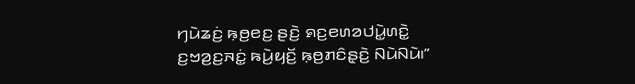ꤚꤣꤧꤘꤢꤦ꤬ ꤒ꤫ꤥ꤬ꤕꤢ꤬ ꤔꤢꤧ꤬ ꤎꤢ꤬ꤕꤛꤤꤓꤣꤧ꤭ꤛꤢꤧ꤭ ꤢ꤬ꤠꤤ꤬ꤢ꤬ꤏꤢꤦ꤭ ꤒꤣꤧ꤬ꤟꤢꤩ꤬ ꤒ꤫ꤥ꤬ꤊꤢꤨꤔ꤫ꤢꤧ꤬ ꤡꤣꤧꤡꤣꤧ꤯”